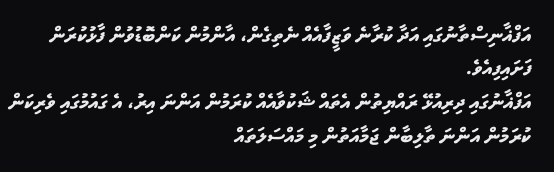އަފްޣާނިސްތާނުގައި އަދާ ކުރާނެ ވަޒީފާއެއް ނެތިގެން، އާންމުން ކަންބޮޑުވުން ފާޅުކުރަން ފަށައިފިއެވެ.
އަފްޣާނުގައި ދިރިއުޅޭ ރައްޔިތުން އެތައް ޝަކުވާއެއް ކުރަމުން އަންނަ އިރު، އެ ގައުމުގައި ވެރިކަން ކުރަމުން އަންނަ ތާލިބާން ޖަމާއަތުން މި މައްސަލަތައް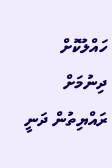ހައްލުކޮށް ދިނުމަށް ރައްޔިތުން ދަނީ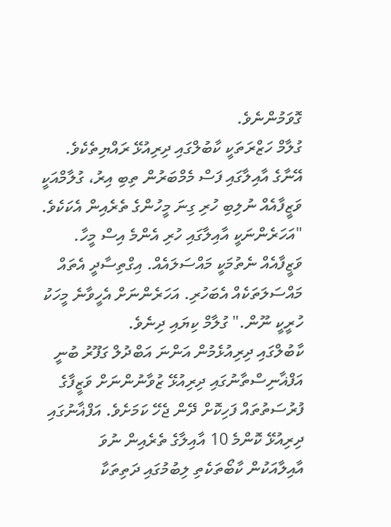ގޮވަމުންނެވެ.
ގުލާމް ހަޒްރަތަކީ ކާބުލްގައި ދިރިއުޅޭ ރައްޔިތެކެވެ. އޭނާގެ އާއިލާގައި ފަސް މެމްބަރުން ތިބި އިރު، ގުލާމްއަކީ ވަޒީފާއެއް ނުލިބި ހުރި ގިނަ މީހުންގެ ތެރެއިން އެކަކެވެ.
"އަހަރެންނަކީ އާއިލާގައި ހުރި އެންމެ އިސް މީހާ. ވަޒީފާއެއް ނެތުމަކީ މައްސަލައެއް. އިގްތިސާދީ އެތައް މައްސަލަތަކެއް އެބަހުރި. އަހަރެންނަށް އެހީވާނެ މީހަކު ހުރީކީ ނޫން." ގުލާމް ކިޔައި ދިނެވެ.
ކާބުލްގައި ދިރިއުޅެމުން އަންނަ އަބްދުލް ގަފޫރު ބުނީ އަފްޣާނިސްތާނުގައި ދިރިއުޅޭ ޒުވާނުންނަށް ވަޒީފާގެ ފުރުސަތުތައް ފަހިކޮށް ދޭން ޖެހޭ ކަމަށެވެ. އަފްޣާނުގައި ދިރިއުޅޭ ކޮންމެ 10 އާއިލާގެ ތެރެއިން ނުވަ އާއިލާއަކުން ކާބޯތަކެތި ލިބުމުގައި ދަތިތަކާ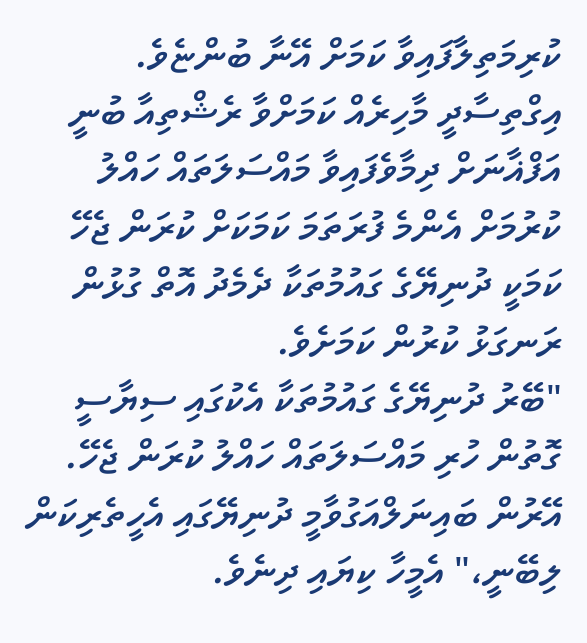ކުރިމަތިލާފައިވާ ކަމަށް އޭނާ ބުންޏެވެ.
އިގްތިސާދީ މާހިރެއް ކަމަށްވާ ރެޝްތިއާ ބުނީ އަފްޣާނަށް ދިމާވެފައިވާ މައްސަލަތައް ހައްލު ކުރުމަށް އެންމެ ފުރަތަމަ ކަމަކަށް ކުރަން ޖެހޭ ކަމަކީ ދުނިޔޭގެ ގައުމުތަކާ ދެމެދު އޮތް ގުޅުން ރަނގަޅު ކުރުން ކަމަށެވެ.
"ބޭރު ދުނިޔޭގެ ގައުމުތަކާ އެކުގައި ސިޔާސީ ގޮތުން ހުރި މައްސަލަތައް ހައްލު ކުރަން ޖެހޭ. އޭރުން ބައިނަލްއަގުވާމީ ދުނިޔޭގައި އެހީތެރިކަން ލިބޭނީ،" އެމީހާ ކިޔައި ދިނެވެ.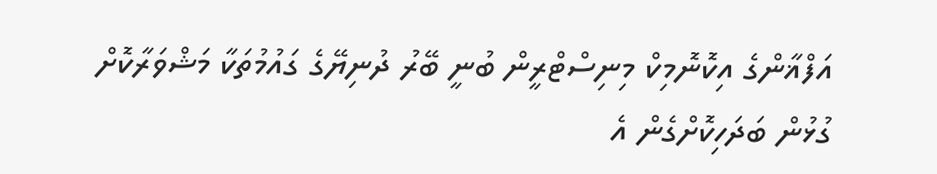އަފްޣާންގެ އިކޮނޮމިކް މިނިސްޓްރީން ބުނީ ބޭރު ދުނިޔޭގެ ގައުމުތަކާ މަޝްވަރާކޮށް ގުޅުން ބަދަހިކޮށްގެން އެ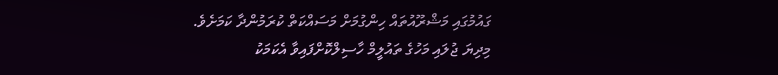ގައުމުގައި މަޝްރޫއުތައް ހިންގުމަށް މަސައްކަތް ކުރަމުންދާ ކަމަށެވެ.
މިދިޔަ ޖުލައި މަހުގެ ތައުލީމް ހާސިލްކޮށްފައިވާ އެކަމަކު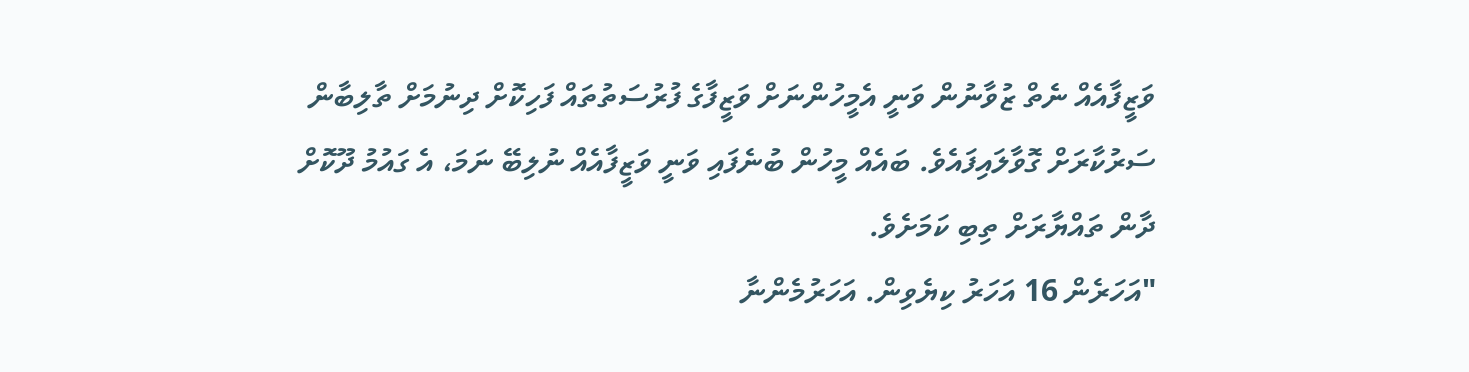ވަޒީފާއެއް ނެތް ޒުވާނުން ވަނީ އެމީހުންނަށް ވަޒީފާގެ ފުރުސަތުތައް ފަހިކޮށް ދިނުމަށް ތާލިބާން ސަރުކާރަށް ގޮވާލައިފައެވެ. ބައެއް މީހުން ބުނެފައި ވަނީ ވަޒީފާއެއް ނުލިބޭ ނަމަ، އެ ގައުމު ދޫކޮށް ދާން ތައްޔާރަށް ތިބި ކަމަށެވެ.
"އަހަރެން 16 އަހަރު ކިޔެވިން. އަހަރުމެންނާ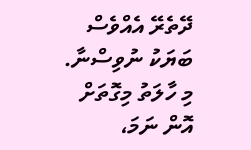ދޭތެރޭ އެއްވެސް ބަޔަކު ނުވިސްނާ. މި ހާލަތު މިގޮތަށް އޮން ނަމަ،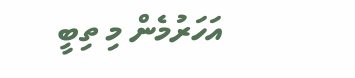އަހަރުމެން މި ތިބީ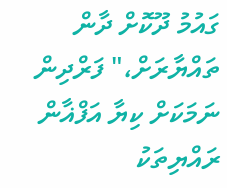ގައުމު ދޫކޮށް ދާން ތައްޔާރަށް،" ފަރްދިން ނަމަކަށް ކިޔާ އަފްޣާން ރައްޔިތަކު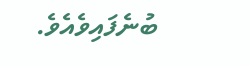ބުނެފައިވެއެވެ.